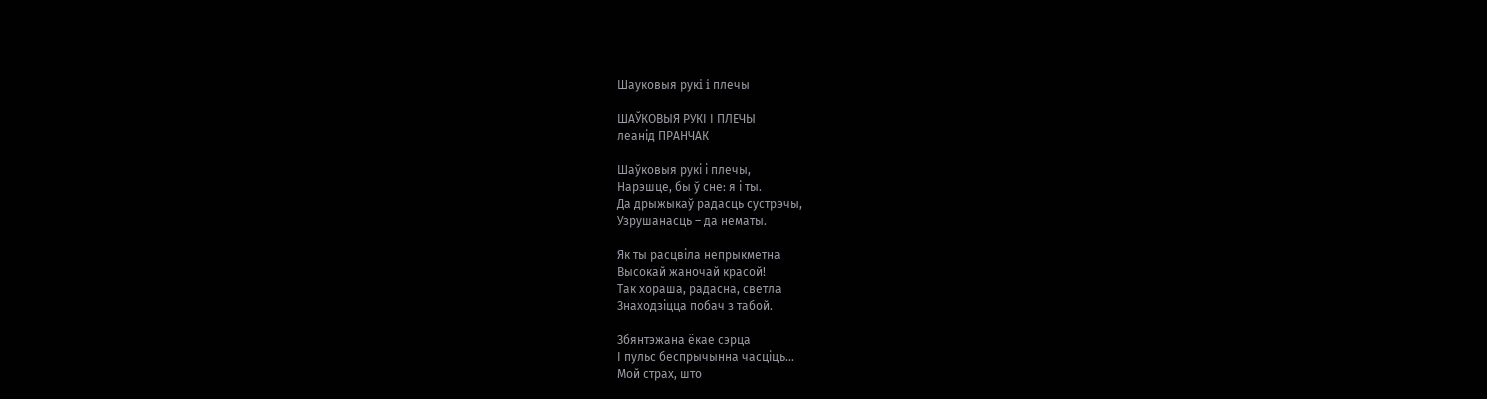Шауковыя рукi i плечы

ШАЎКОВЫЯ РУКІ І ПЛЕЧЫ
леанід ПРАНЧАК

Шаўковыя рукі і плечы,
Нарэшце, бы ў сне: я і ты.
Да дрыжыкаў радасць сустрэчы,
Узрушанасць – да нематы.

Як ты расцвіла непрыкметна
Высокай жаночай красой!
Так хораша, радасна, светла
Знаходзіцца побач з табой.

Збянтэжана ёкае сэрца
І пульс беспрычынна часціць...
Мой страх, што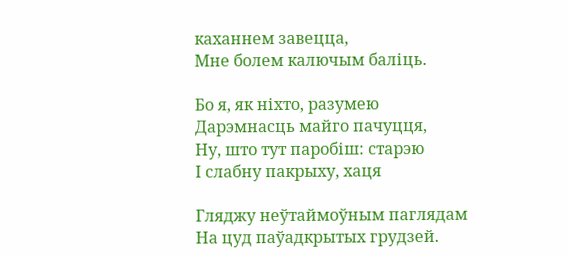каханнем завецца,
Мне болем калючым баліць.

Бо я, як ніхто, разумею
Дарэмнасць майго пачуцця,
Ну, што тут паробіш: старэю
І слабну пакрыху, хаця

Гляджу неўтаймоўным паглядам
На цуд паўадкрытых грудзей.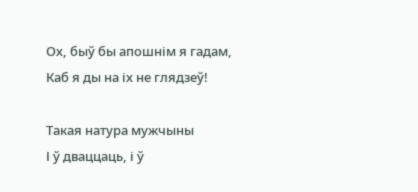Ох, быў бы апошнім я гадам,
Каб я ды на іх не глядзеў!

Такая натура мужчыны
І ў дваццаць, і ў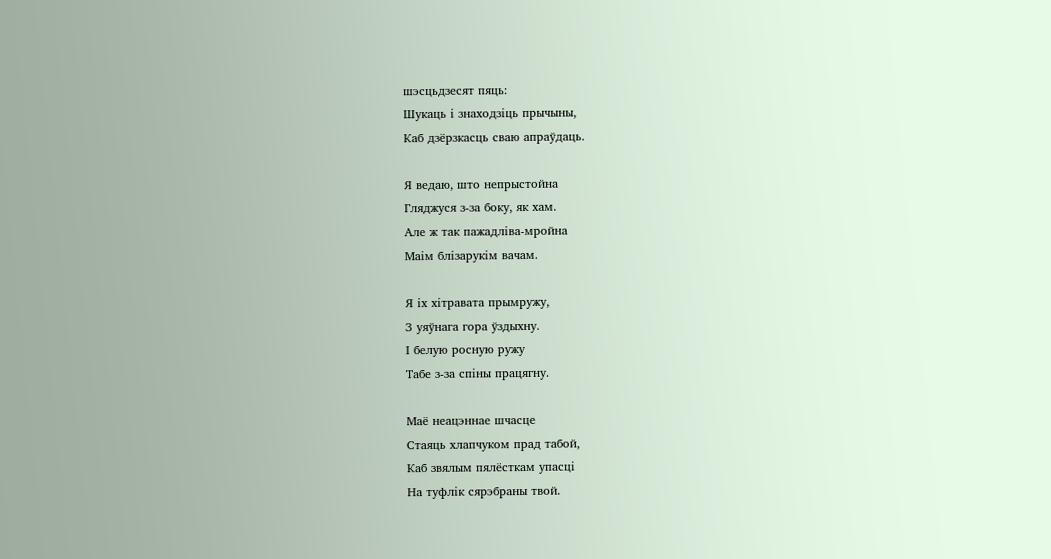шэсцьдзесят пяць:
Шукаць і знаходзіць прычыны,
Каб дзёрзкасць сваю апраўдаць.

Я ведаю, што непрыстойна
Гляджуся з-за боку, як хам.
Але ж так пажадліва-мройна
Маім блізарукім вачам.

Я іх хітравата прымружу,
З уяўнага гора ўздыхну.
І белую росную ружу
Табе з-за спіны працягну.

Маё неацэннае шчасце
Стаяць хлапчуком прад табой,
Каб звялым пялёсткам упасці
На туфлік сярэбраны твой.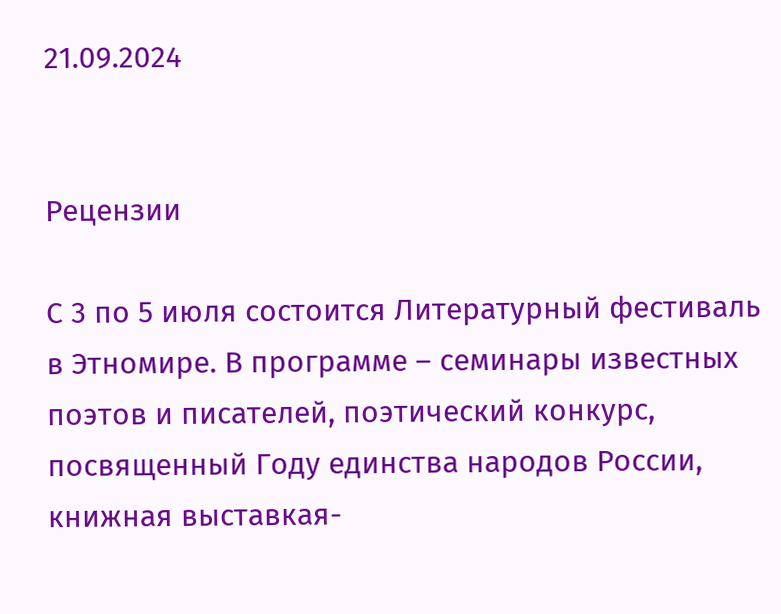21.09.2024


Рецензии

С 3 по 5 июля состоится Литературный фестиваль в Этномире. В программе – семинары известных поэтов и писателей, поэтический конкурс, посвященный Году единства народов России, книжная выставкая-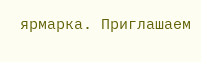ярмарка. Приглашаем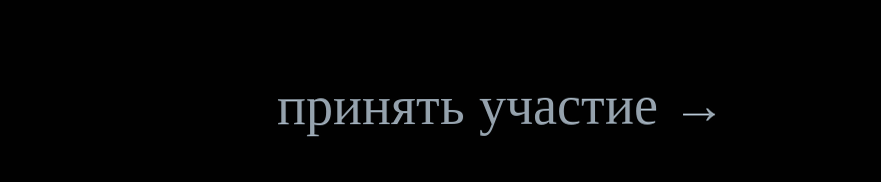принять участие →